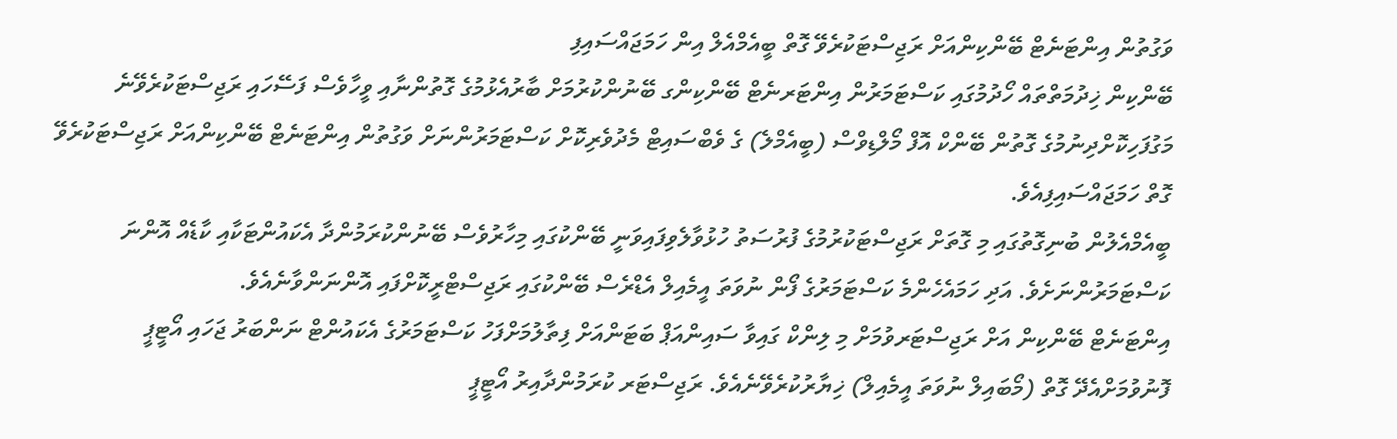ވަގުތުން އިންޓަނެޓް ބޭންކިންއަށް ރަޖިސްޓަކުރެވޭ ގޮތް ބީއެމްއެލް އިން ހަމަޖައްސައިފި
ބޭންކިން ޚިދުމަތްތައް ހޯދުމުގައި ކަސްޓަމަރުން އިންޓަރނެޓް ބޭންކިންގ ބޭނުންކުރުމަށް ބާރުއެޅުމުގެ ގޮތުންނާއި ވީހާވެސް ފަސޭހައި ރަޖިސްޓަކުރެވޭނެ މަގުފަހިކޮށްދިނުމުގެ ގޮތުން ބޭންކް އޮފް މޯލްޑިވްސް (ބީއެމްލެ) ގެ ވެބްސައިޓް މެދުވެރިކޮށް ކަސްޓަމަރުންނަށް ވަގުތުން އިންޓަނެޓް ބޭންކިންއަށް ރަޖިސްޓަކުރެވޭ ގޮތް ހަމަޖައްސައިފިއެވެ.
ބީއެމްއެލުން ބުނިގޮތުގައި މި ގޮތަށް ރަޖިސްޓަކުރުމުގެ ފުރުސަތު ހުޅުވާލެވިފައިވަނީ ބޭންކުގައި މިހާރުވެސް ބޭނުންކުރަމުންދާ އެކައުންޓަކާއި ކާޑެއް އޮންނަ ކަސްޓަމަރުންނަށެވެ. އަދި ހަމައެހެންމެ ކަސްޓަމަރުގެ ފޯން ނުވަތަ އީމެއިލް އެޑްރެސް ބޭންކުގައި ރަޖިސްޓްރީކޮށްފައި އޮންނަންވާނެއެވެ.
އިންޓަނެޓް ބޭންކިން އަށް ރަޖިސްޓަރވުމަށް މި ލިންކް ގައިވާ ސައިންއަޕް ބަޓަންއަށް ފިތާލުމަށްފަހު ކަސްޓަމަރުގެ އެކައުންޓް ނަންބަރު ޖަހައި އޯޓީޕީ ފޮނުވުމަށްއެދޭ ގޮތް (މޯބައިލް ނުވަތަ އީމެއިލް) ޚިޔާރުކުރެވޭނެއެވެ. ރަޖިސްޓަރ ކުރަމުންދާއިރު އޯޓީޕީ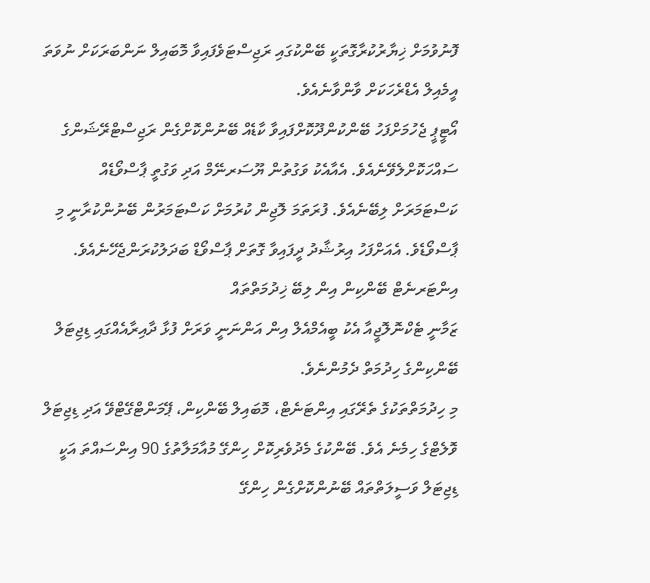ފޮނުވުމަށް ޚިޔާރުކުރާގޮތަކީ ބޭންކުގައި ރަޖިސްޓަވެފައިވާ މޮބައިލް ނަންބަރަކަށް ނުވަތަ އީމެއިލް އެޑްރެހަކަށް ވާންވާނެއެވެ.
އޯޓީޕީ ޖެހުމަށްފަހު ބޭންކުންދޫކޮށްފައިވާ ކާޑެއް ބޭނުންކޮށްގެން ރަޖިސްޓްރޭޝަންގެ ސައްހަކޮށްލެވޭނެއެވެ. އެއާއެކު ވަގުތުން ޔޫސަރނޭމް އަދި ވަގުތީ ޕާސްވޯޑެއް ކަސްޓަމަރަށް ލިބޭނެއެވެ. ފުރަތަމަ ލޮޖިން ކުރުމަށް ކަސްޓަމަރުން ބޭނުންކުރާނީ މި ޕާސްވޯޑެވެ. އެއަށްފަހު އިރުޝާދު ދީފައިވާ ގޮތަށް ޕާސްވޯޑް ބަދަލުކުރަންޖެހޭނެއެވެ.
އިންޓަރނެޓް ބޭންކިން އިން ލިބޭ ޚިދުމަތްތައް
ޒަމާނީ ޓެކްނޮލޮޖީއާ އެކު ބީއެމްއެލް އިން އަންނަނީ ވަރަށް ފުޅާ ދާއިރާއެއްގައި ޑިޖިޓަލް ބޭންކިންގެ ހިދުމަތް ދެމުންނެވެ.
މި ހިދުމަތްތަކުގެ ތެރޭގައި އިންޓަނެޓް، މޮބައިލް ބޭންކިން، ޕޭމަންޓްގޭޓްވޭ އަދި ޑިޖިޓަލް ވޮލެޓްގެ ހިމެނެ އެވެ. ބޭންކުގެ މެދުވެރިކޮށް ހިންގޭ މުއާމަލާތުގެ 90 އިންސައްތަ އަކީ ޑިޖިޓަލް ވަސީލަތްތައް ބޭނުންކޮށްގެން ހިންގޭ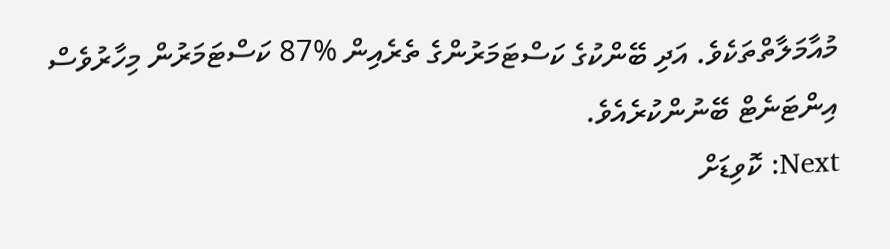މުއާމަލާތްތަކެވެ. އަދި ބޭންކުގެ ކަސްޓަމަރުންގެ ތެރެއިން %87 ކަސްޓަމަރުން މިހާރުވެސް އިންޓަނެޓް ބޭނުންކުރެއެވެ.
Next: ކޮވިޑަށް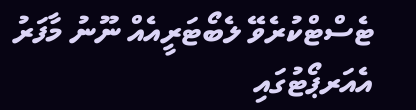ޓެސްޓްކުރެވޭ ލެބޯޓަރީއެއް ނޫނު މާފަރު އެއަރޕޯޓުގައި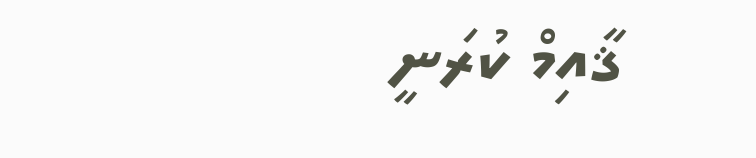ޤާއިމް ކުރަނީ